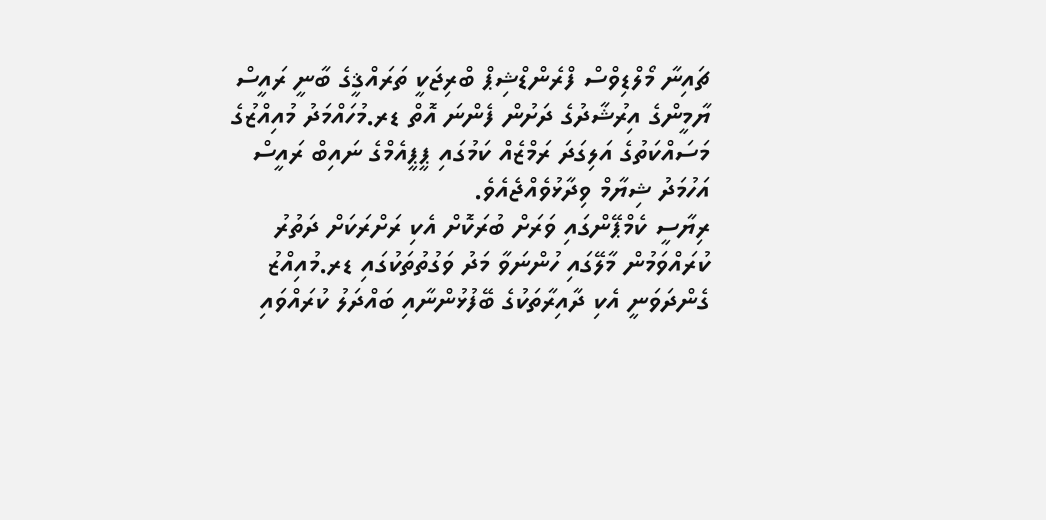ޗައިނާ މޯލްޑިވްސް ފްރެންޑްޝިޕް ބްރިޖަކީ ތަރައްޤީގެ ބާނީ ރައީސް ޔާމީންގެ އިރުޝާދުގެ ދަށުން ފެންނަ އޮތް ޑރ.މުހައްމަދު މުއިއްޒުގެ މަސައްކަތުގެ އަލިގަދަ ރަމްޒެއް ކަމުގައި ޕީޕީއެމްގެ ނައިބް ރައީސް އަހުމަދު ޝިޔާމް ވިދާޅުވެއްޖެއެވެ.
ރިޔާސީ ކެމްޕޭންގައި ވަރަށް ބުރަކޮށް އެކި ރަށްރަކަށް ދަތުރު ކުރައްވަމުން މާލޭގައި ހުންނަވާ މަދު ވަގުތުތަކުގައި ޑރ.މުއިއްޒު ގެންދަވަނީ އެކި ދާއިރާތަކުގެ ބޭފުޅުންނާއި ބައްދަލު ކުރައްވައި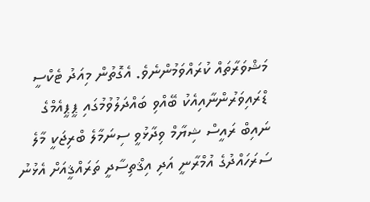މަޝްވަރާތައް ކުރައްވަމުންނެވެ. އެގޮތުން މިއަދު ޓެކްސީ ޑްރައިވަރުންނާއިއެކު ބޭއްވި ބައްދަލުވުމުގައި ޕީޕީއެމްގެ ނައިބް ރައީސް ޝިޔާމް ވިދާޅުވީ ސިނަމާލެ ބްރިޖަކީ މާލެ ސަރަހައްދުގެ އުމްރާނީ އަދި އިޤްތިސާދީ ތަރައްޤީއަށް އެޅުނު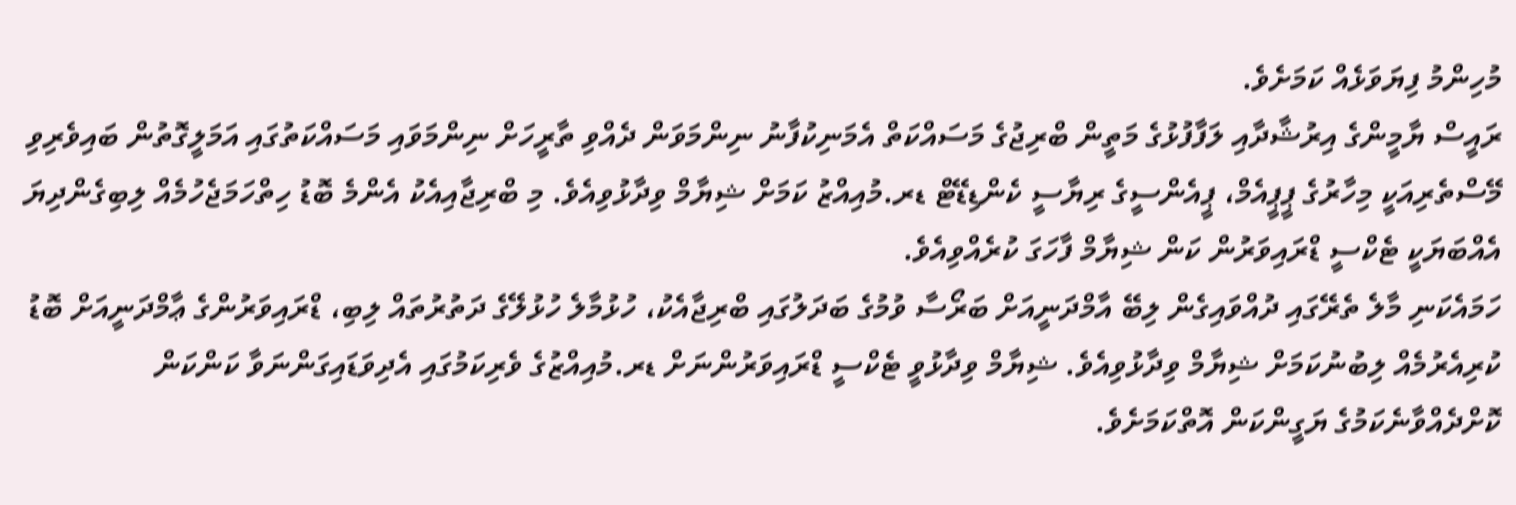މުހިންމު ފިޔަވަޅެއް ކަމަށެވެ.
ރައީސް ޔާމީންގެ އިރުޝާދާއި ލަފާފުޅުގެ މަތީން ބްރިޖުގެ މަސައްކަތް އެމަނިކުފާނު ނިންމަވަން ދެއްވި ތާރީހަށް ނިންމަވައި މަސައްކަތުގައި އަމަލީގޮތުން ބައިވެރިވި މޭސްތެރިއަކީ މިހާރުގެ ޕީޕީއެމް، ޕީއެންސީގެ ރިޔާސީ ކެންޑިޑޭޓް ޑރ.މުއިއްޒު ކަމަށް ޝިޔާމް ވިދާޅުވިއެވެ. މި ބްރިޖާއިއެކު އެންމެ ބޮޑު ހިތްހަމަޖެހުމެއް ލިބިގެންދިޔަ އެއްބަޔަކީ ޓެކްސީ ޑްރައިވަރުން ކަން ޝިޔާމް ފާހަގަ ކުރެއްވިއެވެ.
ހަމައެކަނި މާލެ ތެރޭގައި ދުއްވައިގެން ލިބޭ އާމްދަނީއަށް ބަރޯސާ ވުމުގެ ބަދަލުގައި ބްރިޖާއެކު، ހުޅުމާލެ ހުޅުލޭގެ ދަތުރުތައް ލިބި، ޑްރައިވަރުންގެ ޢާމްދަނީއަށް ބޮޑު ކުރިއެރުމެއް ލިބުނުކަމަށް ޝިޔާމް ވިދާޅުވިއެވެ. ޝިޔާމް ވިދާޅުވީ ޓެކްސީ ޑްރައިވަރުންނަށް ޑރ.މުއިއްޒުގެ ވެރިކަމުގައި އެދިވަޑައިގަންނަވާ ކަންކަން ކޮށްދެއްވާނެކަމުގެ ޔަގީންކަން އޮތްކަމަށެވެ.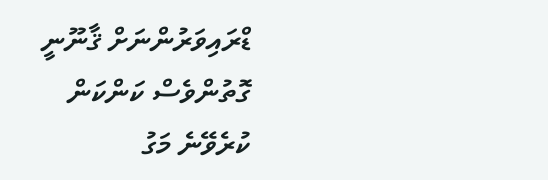ޑްރައިވަރުންނަށް ޤާނޫނީ ގޮތުންވެސް ކަންކަން ކުރެވޭނެ މަގު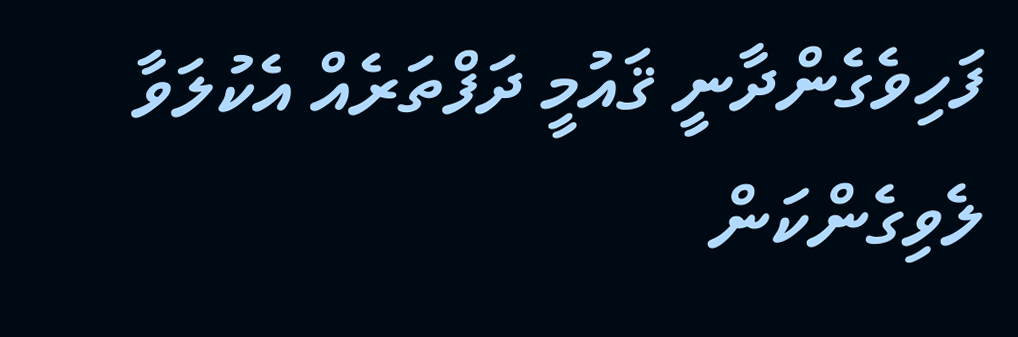ފަހިވެގެންދާނީ ޤައުމީ ދަފްތަރެއް އެކުލަވާ ލެވިގެންކަން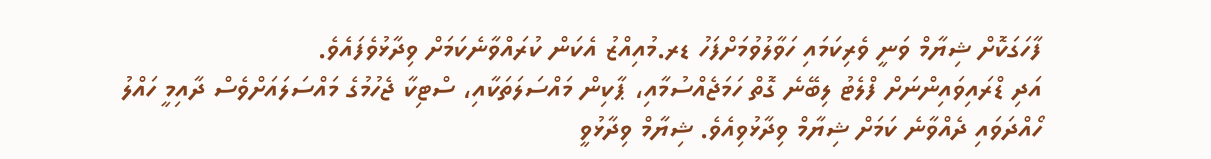ފާހަގަކޮށް ޝިޔާމް ވަނީ ވެރިކަމައި ހަވާލުވުމަށްފަހު ޑރ.މުއިއްޒު އެކަން ކުރައްވާނެކަމަށް ވިދާޅުވެފައެވެ.
އަދި ޑްރައިވައިންނަށް ފްލެޓު ލިބޭނެ ގޮތް ހަމަޖެއްސުމާއި، ޕާކިން މައްސަލަތަކާއި، ސްޓިކާ ޖެހުމުގެ މައްސަލައަށްވެސް ދާއިމީ ހައްލު ހޯއްދަވައި ދެއްވާނެ ކަމަށް ޝިޔާމް ވިދާޅުވިއެވެ. ޝިޔާމް ވިދާޅުވީ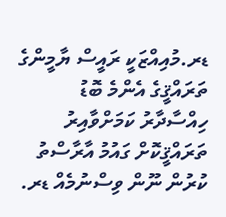ޑރ.މުއިއްޒަކީ ރައީސް ޔާމީންގެ ތަރައްޤީގެ އެންމެ ބޮޑު ހިއްސާދާރު ކަމަށްވާއިރު ތަރައްޤީކޮށް ގައުމު އާރާސްތު ކުރުން ނޫން ވިސްނުމެއް ޑރ.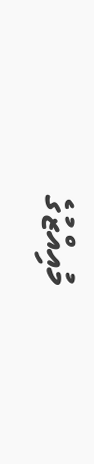މުއިއްޒުގެ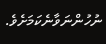ނުހުންނަވާނެކަމަށެވެ.